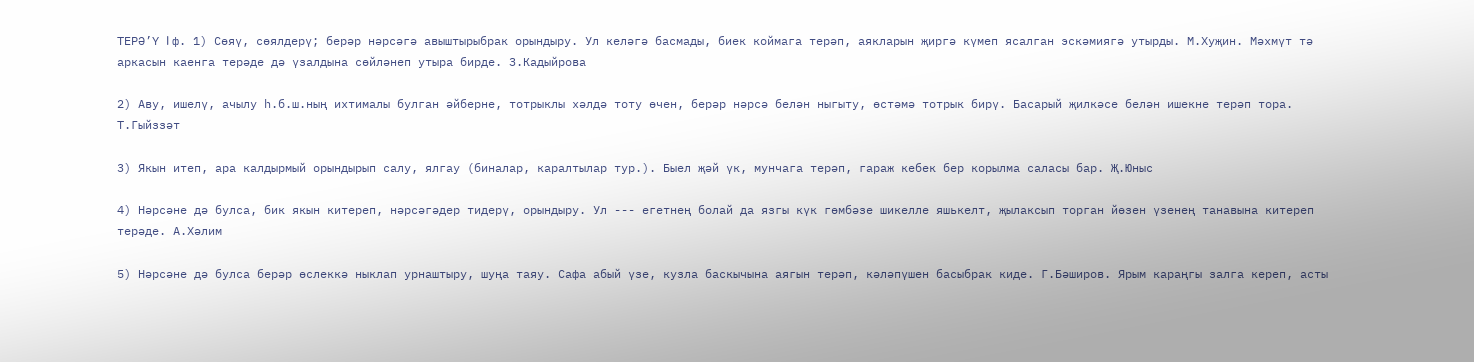ТЕРӘ’Ү I ф. 1) Сөяү, сөялдерү; берәр нәрсәгә авыштырыбрак орындыру. Ул келәгә басмады, биек коймага терәп, аякларын җиргә күмеп ясалган эскәмиягә утырды. М.Хуҗин. Мәхмүт тә аркасын каенга терәде дә үзалдына сөйләнеп утыра бирде. З.Кадыйрова

2) Аву, ишелү, ачылу һ.б.ш.ның ихтималы булган әйберне, тотрыклы хәлдә тоту өчен, берәр нәрсә белән ныгыту, өстәмә тотрык бирү. Басарый җилкәсе белән ишекне терәп тора. Т.Гыйззәт

3) Якын итеп, ара калдырмый орындырып салу, ялгау (биналар, каралтылар тур.). Быел җәй үк, мунчага терәп, гараж кебек бер корылма саласы бар. Җ.Юныс

4) Нәрсәне дә булса, бик якын китереп, нәрсәгәдер тидерү, орындыру. Ул --- егетнең болай да язгы күк гөмбәзе шикелле яшькелт, җылаксып торган йөзен үзенең танавына китереп терәде. А.Хәлим

5) Нәрсәне дә булса берәр өслеккә ныклап урнаштыру, шуңа таяу. Сафа абый үзе, кузла баскычына аягын терәп, кәләпүшен басыбрак киде. Г.Бәширов. Ярым караңгы залга кереп, асты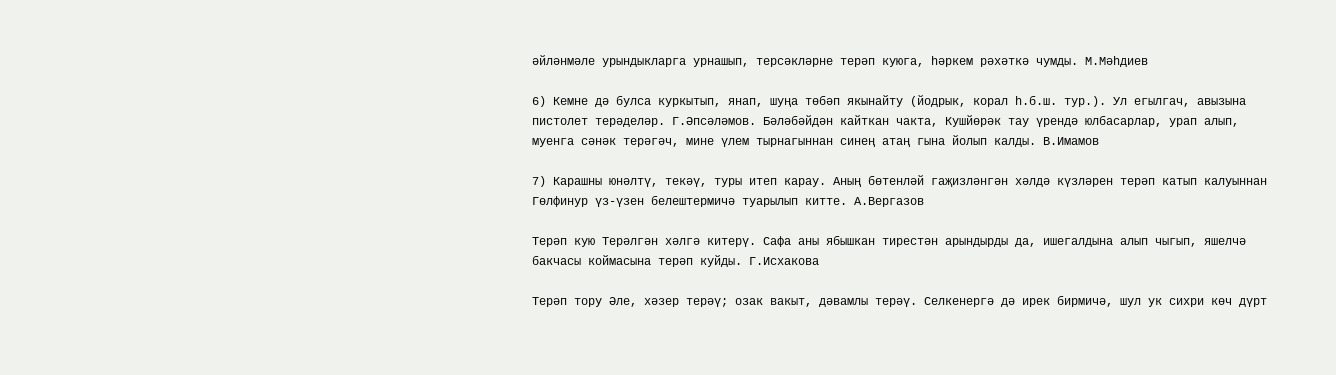әйләнмәле урындыкларга урнашып, терсәкләрне терәп куюга, һәркем рәхәткә чумды. М.Мәһдиев

6) Кемне дә булса куркытып, янап, шуңа төбәп якынайту (йодрык, корал һ.б.ш. тур.). Ул егылгач, авызына пистолет терәделәр. Г.Әпсәләмов. Бәләбәйдән кайткан чакта, Кушйөрәк тау үрендә юлбасарлар, урап алып, муенга сәнәк терәгәч, мине үлем тырнагыннан синең атаң гына йолып калды. В.Имамов

7) Карашны юнәлтү, текәү, туры итеп карау. Аның бөтенләй гаҗизләнгән хәлдә күзләрен терәп катып калуыннан Гөлфинур үз-үзен белештермичә туарылып китте. А.Вергазов

Терәп кую Терәлгән хәлгә китерү. Сафа аны ябышкан тирестән арындырды да, ишегалдына алып чыгып, яшелчә бакчасы коймасына терәп куйды. Г.Исхакова

Терәп тору Әле, хәзер терәү; озак вакыт, дәвамлы терәү. Селкенергә дә ирек бирмичә, шул ук сихри көч дүрт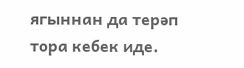ягыннан да терәп тора кебек иде.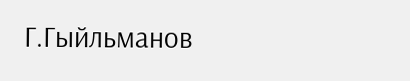Г.Гыйльманов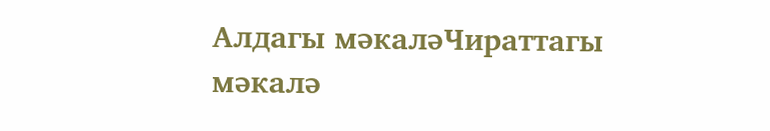Алдагы мәкаләЧираттагы мәкалә